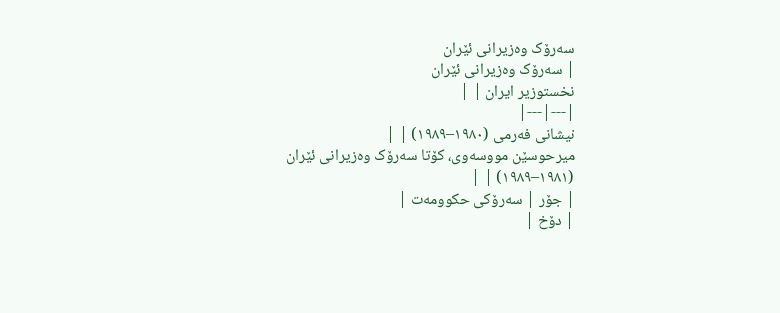سەرۆک وەزیرانی ئێران
| سەرۆک وەزیرانی ئێران
نخستوزیر ایران | |
|---|---|
نیشانی فەرمی (١٩٨٠–١٩٨٩) | |
میرحوسێن مووسەوی، کۆتا سەرۆک وەزیرانی ئێران (١٩٨١–١٩٨٩) | |
| جۆر | سەرۆکی حکوومەت |
| دۆخ |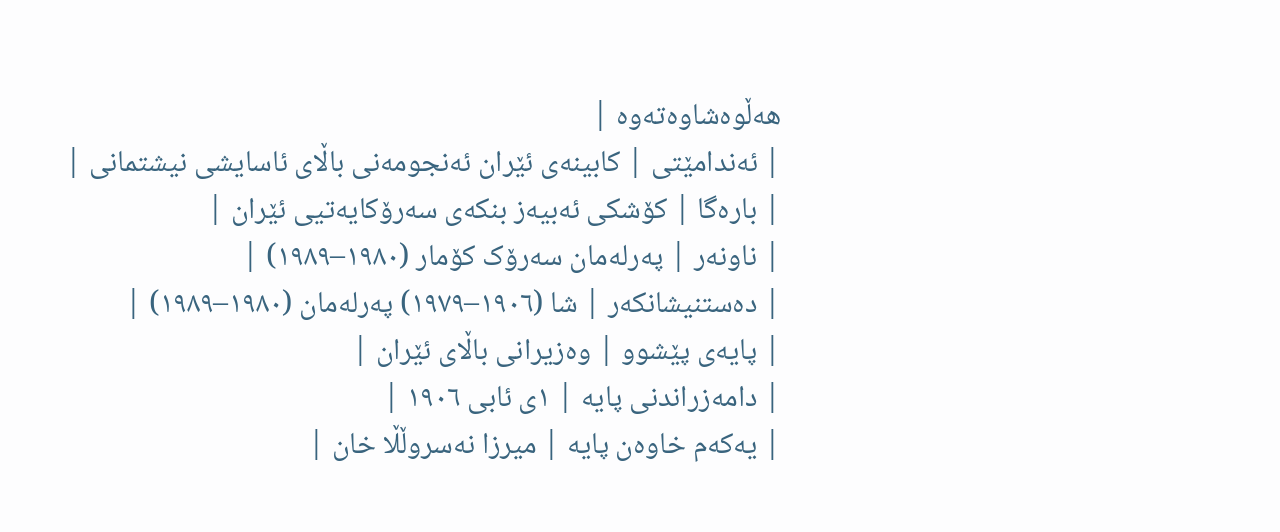ھەڵوەشاوەتەوە |
| ئەندامێتی | کابینەی ئێران ئەنجومەنی باڵای ئاسایشی نیشتمانی |
| بارەگا | کۆشکی ئەبیەز بنکەی سەرۆکایەتیی ئێران |
| ناونەر | پەرلەمان سەرۆک کۆمار (١٩٨٠–١٩٨٩) |
| دەستنیشانکەر | شا (١٩٠٦–١٩٧٩) پەرلەمان (١٩٨٠–١٩٨٩) |
| پایەی پێشوو | وەزیرانی باڵای ئێران |
| دامەزراندنی پایە | ١ی ئابی ١٩٠٦ |
| یەکەم خاوەن پایە | میرزا نەسروڵڵا خان |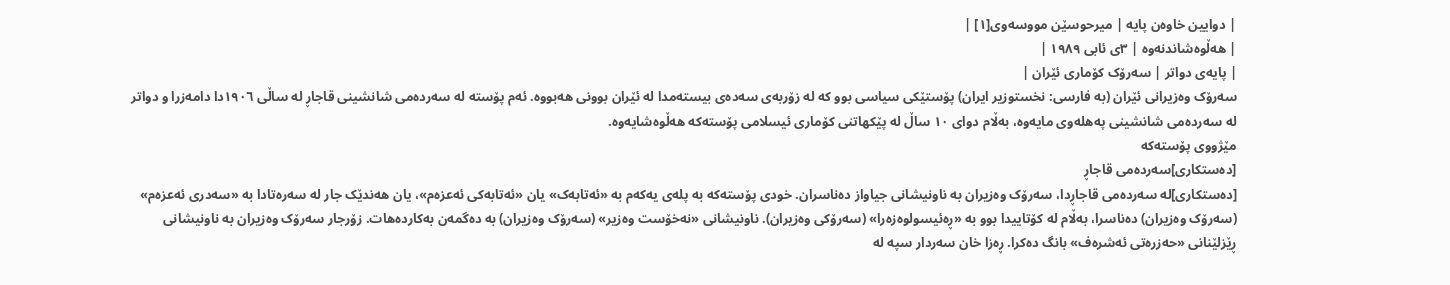| دوایین خاوەن پایە | میرحوسێن مووسەوی[١] |
| ھەڵوەشاندنەوە | ٣ی ئابی ١٩٨٩ |
| پایەی دواتر | سەرۆک کۆماری ئێران |
سەرۆک وەزیرانی ئێران (بە فارسی: نخستوزیر ایران) پۆستێکی سیاسی بوو کە لە زۆربەی سەدەی بیستەمدا لە ئێران بوونی ھەبووە. ئەم پۆستە لە سەردەمی شانشینی قاجاڕ لە ساڵی ١٩٠٦دا دامەزرا و دواتر لە سەردەمی شانشینی پەھلەوی مایەوە، بەڵام دوای ١٠ ساڵ لە پێکھاتنی کۆماری ئیسلامی پۆستەکە ھەڵوەشایەوە.
مێژووی پۆستەکە
[دەستکاری]سەردەمی قاجاڕ
[دەستکاری]لە سەردەمی قاجاڕدا، سەرۆک وەزیران بە ناونیشانی جیاواز دەناسران. خودی پۆستەکە بە پلەی یەکەم بە «ئەتابەک» یان «ئەتابەکی ئەعزەم»، یان ھەندێک جار لە سەرەتادا بە «سەدری ئەعزەم» (سەرۆک وەزیران) دەناسرا، بەڵام لە کۆتاییدا بوو بە «ڕەئیسولوەزەرا» (سەرۆکی وەزیران). ناونیشانی «نەخۆست وەزیر» (سەرۆک وەزیران) بە دەگمەن بەکاردەھات. زۆرجار سەرۆک وەزیران بە ناونیشانی ڕێزلێنانی «حەزرەتی ئەشرەف» بانگ دەکرا. ڕەزا خان سەردار سپە لە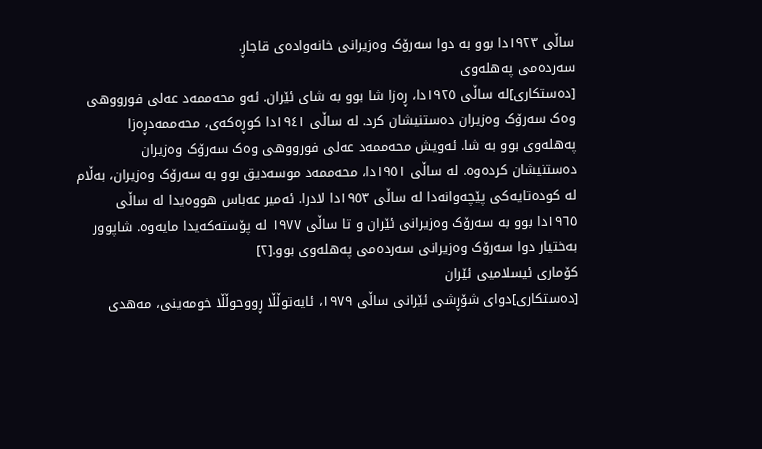ساڵی ١٩٢٣دا بوو بە دوا سەرۆک وەزیرانی خانەوادەی قاجاڕ.
سەردەمی پەھلەوی
[دەستکاری]لە ساڵی ١٩٢٥دا، ڕەزا شا بوو بە شای ئێران. ئەو محەممەد عەلی فورووھی وەک سەرۆک وەزیران دەستنیشان کرد. لە ساڵی ١٩٤١دا کوڕەکەی، محەممەدڕەزا پەھلەوی بوو بە شا. ئەویش محەممەد عەلی فورووھی وەک سەرۆک وەزیران دەستنیشان کردەوە. لە ساڵی ١٩٥١دا، محەممەد موسەدیق بوو بە سەرۆک وەزیران، بەڵام لە کودەتایەکی پێچەوانەدا لە ساڵی ١٩٥٣دا لادرا. ئەمیر عەباس ھووەیدا لە ساڵی ١٩٦٥دا بوو بە سەرۆک وەزیرانی ئێران و تا ساڵی ١٩٧٧ لە پۆستەکەیدا مایەوە. شاپوور بەختیار دوا سەرۆک وەزیرانی سەردەمی پەھلەوی بوو.[٢]
کۆماری ئیسلامیی ئێران
[دەستکاری]دوای شۆڕشی ئێرانی ساڵی ١٩٧٩، ئایەتوڵڵا ڕووحوڵڵا خومەینی، مەھدی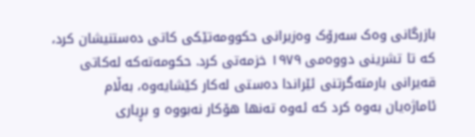بازرگانی وەک سەرۆک وەزیرانی حکوومەتێکی کاتی دەستنیشان کرد، کە تا تشرینی دووەمی ١٩٧٩ خزمەتی کرد. حکومەتەکە لەکاتی قەیرانی بارمتەگرتنی ئێراندا دەستی لەکار کێشایەوە، بەڵام ئاماژەیان بەوە کرد کە ئەوە تەنھا ھۆکار نەبووە و بڕیاری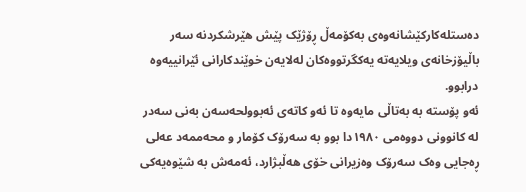دەستلەکارکێشانەوەی بەکۆمەڵ ڕۆژێک پێش ھێرشکردنە سەر باڵیۆزخانەی ویلایەتە یەکگرتووەکان لەلایەن خوێندکارانی ئێرانییەوە درابوو.
ئەو پۆستە بە بەتاڵی مایەوە تا ئەو کاتەی ئەبوولحەسەن بەنی سەدر لە کانوونی دووەمی ١٩٨٠دا بوو بە سەرۆک کۆمار و محەممەد عەلی ڕەجایی وەک سەرۆک وەزیرانی خۆی ھەڵبژارد، ئەمەش بە شێوەیەکی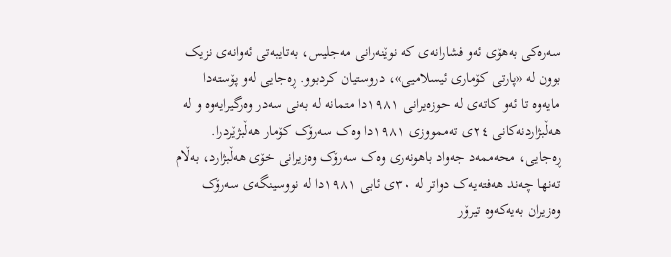سەرەکی بەھۆی ئەو فشارانەی کە نوێنەرانی مەجلیس، بەتایبەتی ئەوانەی نزیک بوون لە «پارتی کۆماری ئیسلامیی»، دروستیان کردبوو. ڕەجایی لەو پۆستەدا مایەوە تا ئەو کاتەی لە حوزەیرانی ١٩٨١دا متمانە لە بەنی سەدر وەرگیرایەوە و لە ھەڵبژاردنەکانی ٢٤ی تەممووزی ١٩٨١دا وەک سەرۆک کۆمار ھەڵبژێردرا. ڕەجایی، محەممەد جەواد باھونەری وەک سەرۆک وەزیرانی خۆی ھەڵبژارد، بەڵام تەنھا چەند ھەفتەیەک دواتر لە ٣٠ی ئابی ١٩٨١دا لە نووسینگەی سەرۆک وەزیران بەیەکەوە تیرۆر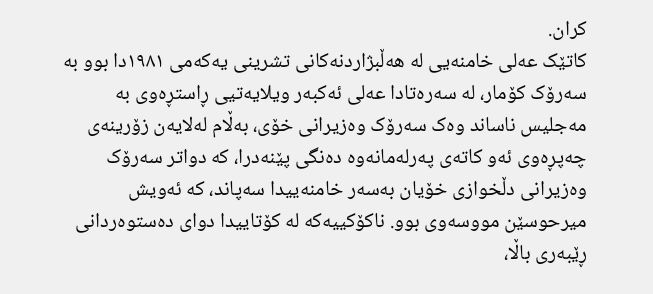کران.
کاتێک عەلی خامنەیی لە ھەڵبژاردنەکانی تشرینی یەکەمی ١٩٨١دا بوو بە سەرۆک کۆمار، لە سەرەتادا عەلی ئەکبەر ویلایەتیی ڕاستڕەوی بە مەجلیس ناساند وەک سەرۆک وەزیرانی خۆی، بەڵام لەلایەن زۆرینەی چەپڕەوی ئەو کاتەی پەرلەمانەوە دەنگی پێنەدرا، کە دواتر سەرۆک وەزیرانی دڵخوازی خۆیان بەسەر خامنەییدا سەپاند، کە ئەویش میرحوسێن مووسەوی بوو. ناکۆکییەکە لە کۆتاییدا دوای دەستوەردانی ڕێبەری باڵا،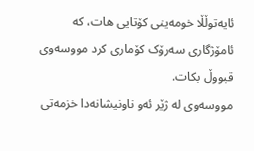ئایەتوڵڵا خومەینی کۆتایی ھات، کە ئامۆژگاری سەرۆک کۆماری کرد مووسەوی قبووڵ بکات.
مووسەوی لە ژێر ئەو ناونیشانەدا خزمەتی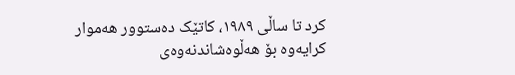کرد تا ساڵی ١٩٨٩، کاتێک دەستوور ھەموار کرایەوە بۆ ھەڵوەشاندنەوەی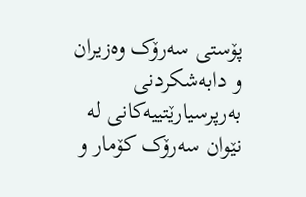پۆستی سەرۆک وەزیران و دابەشکردنی بەرپرسیارێتییەکانی لە نێوان سەرۆک کۆمار و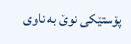پۆستێکی نوێ بە ناوی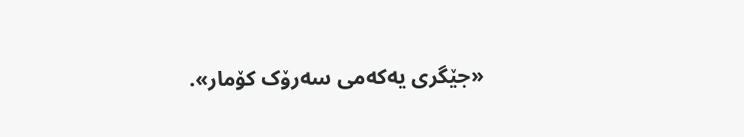«جێگری یەکەمی سەرۆک کۆمار».